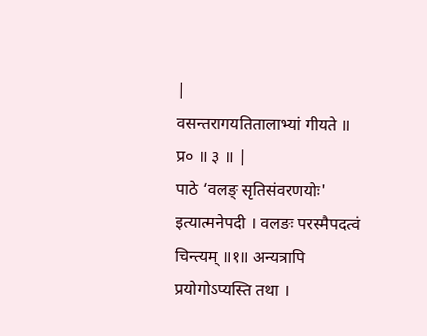|
वसन्तरागयतितालाभ्यां गीयते ॥ प्र० ॥ ३ ॥ |
पाठे ‘वलङ् सृतिसंवरणयोः' इत्यात्मनेपदी । वलङः परस्मैपदत्वं चिन्त्यम् ॥१॥ अन्यत्रापि प्रयोगोऽप्यस्ति तथा ।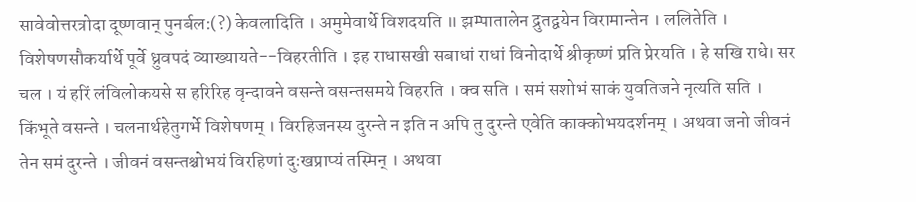सावेवोत्तरत्रोदा दूष्णवान् पुनर्बल:(?) केवलादिति । अमुमेवार्थे विशदयति ॥ झम्पातालेन द्रुतद्वयेन विरामान्तेन । ललितेति । विशेषणसौकर्यार्थे पूर्वे ध्रुवपदं व्याख्यायते--विहरतीति । इह राधासखी सबाधां राधां विनोदार्थे श्रीकृष्णं प्रति प्रेरयति । हे सखि राधे। सर चल । यं हरिं लंविलोकयसे स हरिरिह वृन्दावने वसन्ते वसन्तसमये विहरति । क्व सति । समं सशोभं साकं युवतिजने नृत्यति सति । किंभूते वसन्ते । चलनार्थहेतुगर्भे विशेषणम् । विरहिजनस्य दुरन्ते न इति न अपि तु दुरन्ते एवेति काक्कोभयदर्शनम् । अथवा जनो जीवनं तेन समं दुरन्ते । जीवनं वसन्तश्चोभयं विरहिणां दुःखप्राप्यं तस्मिन् । अथवा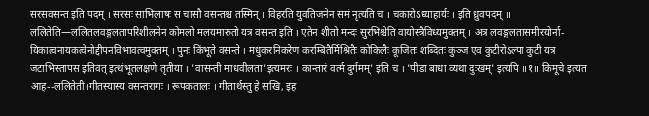सरसवसन्त इति पदम् । सरसः साभिलाषः स चासौ वसन्तश्च तस्मिन् । विहरति युवतिजनेन समं नृत्यति च । चकारोऽध्याहार्यः । इति ध्रुवपदम् ॥ ललितेति—ललितलवङ्गलतापरिशीलनेन कोमलो मलयमारुतो यत्र वसन्त इति । एतेन शीतो मन्दः सुरभिश्चेति वायोस्त्रैविध्यमुक्तम् । अत्र लवङ्गलतासमीरयोर्ना- यिकात्वनायकत्वेनोद्दीपनविभावत्वमुक्तम् । पुनः किंभूते वसन्ते । मधुकरनिकरेण करम्बितैर्मिश्रितैः कोकिलैः कूजितः शब्दितः कुञ्ज एव कुटीरोऽल्पा कुटी यत्र
जटाभिस्तापस इतिवत् इत्थंभूतलक्षणे तृतीया । 'वासन्ती माधवीलता'इत्यमरः । कान्तारं वर्त्म दुर्गमम्' इति च । 'पीडा बाधा व्यथा दुःखम्' इत्यपि ॥१॥ किमूचे इत्यत आह--ललितेती।गीतस्यास्य वसन्तरागः । रूपकतालः । गीतार्थस्तु हे सखि, इह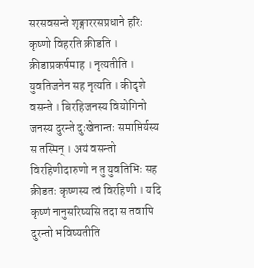सरसवसन्ते शृङ्गाररसप्रधाने हरिः कृष्णो विहरति क्रीडति । क्रीडाप्रकर्षमाह । नृत्यतीति । युवतिजनेन सह नृत्यति । कीदृशे वसन्ते । बिरहिजनस्य वियोगिनो जनस्य दुरन्ते दुःखेनान्तः समाप्तिर्यस्य स तस्मिन् । अयं वसन्तो विरहिणीदारुणो न तु युवतिभिः सह क्रीडतः कृष्णस्य त्वं विरहिणी । यदि कृष्णं नानुसरिष्यसि तदा स तवापि दुरन्तो भविष्यतीति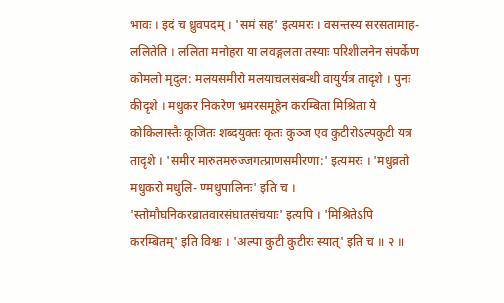भावः । इदं च ध्रुवपदम् । 'समं सह' इत्यमरः । वसन्तस्य सरसतामाह- ललितेति । ललिता मनोहरा या लवङ्गलता तस्याः परिशीलनेन संपर्केण कोमलो मृदुल: मलयसमीरो मलयाचलसंबन्धी वायुर्यत्र तादृशे । पुनः कीदृशे । मधुकर निकरेण भ्रमरसमूहेन करम्बिता मिश्रिता ये कोकिलास्तैः कूजितः शब्दयुक्तः कृतः कुञ्ज एव कुटीरोऽल्पकुटी यत्र तादृशे । 'समीर मारुतमरुज्जगत्प्राणसमीरणा:' इत्यमरः । 'मधुव्रतो मधुकरो मधुलि- ण्मधुपालिनः' इति च । 'स्तोमौघनिकरव्रातवारसंघातसंचयाः' इत्यपि । 'मिश्रितेऽपि करम्बितम्' इति विश्वः । 'अल्पा कुटी कुटीरः स्यात्' इति च ॥ २ ॥